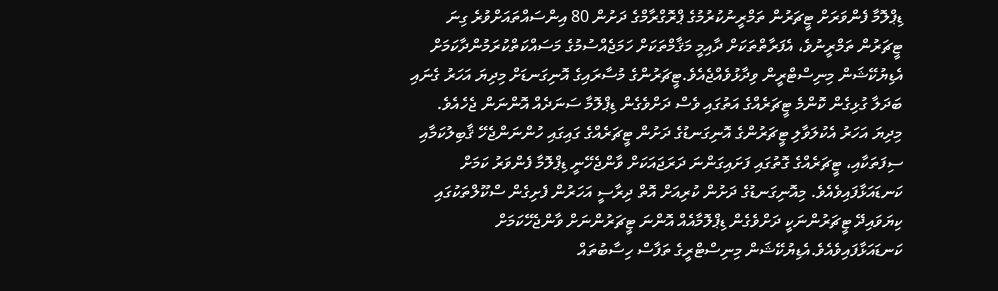ޑިޕްލޮމާ ފެންވަރަށް ޓީޗަރުން ތަމްރީނުކުރުމުގެ ޕްރޮގްރާމްގެ ދަށުން 80 އިންސައްތައަށްވުރެ ގިނަ ޓީޗަރުން ތަމްރީނުވެ، އެފަރާތްތަކަށް ދާއިމީ މަޤާމްތަކަށް ހަމަޖެއްސުމުގެ މަސައްކަތްކުރަމުންދާކަމަށް އެޑިޔުކޭޝަން މިނިސްޓްރީން ވިދާޅުވެއްޖެއެވެ.ޓީޗަރުންގެ މުސާރައިގެ އޮނިގަނޑަށް މިދިޔަ އަހަރު ގެނައި ބަދަލާ ގުޅިގެން ކޮންމެ ޓީޗަރެއްގެ އަތުގައި ވެސް ދަށްވެގެން ޑިޕްލޮމާ ސަނަދެއް އޮންނަން ޖެހެއެވެ. މިދިޔަ އަހަރު އެކުލަވާލި ޓީޗަރުންގެ އޮނިގަނޑުގެ ދަށުން ޓީޗަރެއްގެ ގައިގައި ހުންނަންޖެހޭ ޤާބިލުކަމާއި ސިފަތަކާއި، ޓީޗަރެއްގެ ގޮތުގައި ފަށައިގަންނަ ދަރަޖައަކަށް ވާންޖެހޭނީ ޑިޕްލޮމާ ފެންވަރު ކަމަށް ކަނޑައަޅާފައިވެއެވެ. މިއޮނިގަނޑުގެ ދަށުން ކުރިއަށް އޮތް ދިރާސީ އަހަރުން ފެށިގެން ސްކޫލްތަކުގައި ކިޔަވައިދޭ ޓީޗަރުންނަކީ ދަށްވެގެން ޑިޕްލޮމާއެއް އޮންނަ ޓީޗަރުންނަށް ވާންޖެހޭކަމަށް ކަނޑައަޅާފައިވެއެވެ.އެޑިޔުކޭޝަން މިނިސްޓްރީގެ ތަފާސް ހިސާބުތައް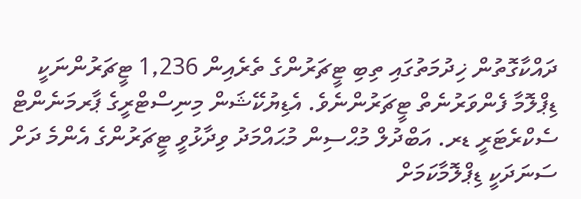ދައްކާގޮތުން ޚިދުމަތުގައި ތިބި ޓީޗަރުންގެ ތެރެއިން 1,236 ޓީޗަރުންނަކީ ޑިޕްލޮމާ ފެންވަރުނެތް ޓީޗަރުންނެވެ. އެޑިޔުކޭޝަން މިނިސްޓްރީގެ ޕާރމަނެންޓް ސެކްރެޓަރީ ޑރ. އަބްދުލް މުޙްސިން މުޙައްމަދު ވިދާޅުވީ ޓީޗަރުންގެ އެންމެ ދަށް ސަނަދަކީ ޑިޕްލޮމާކަމަށް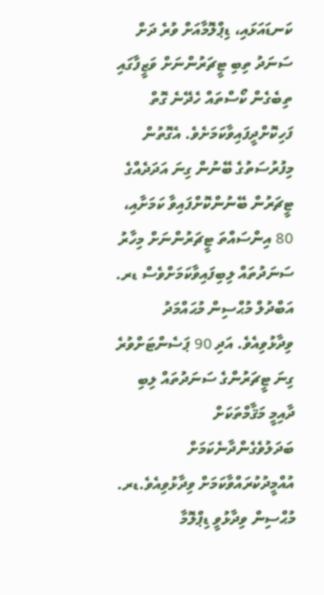ކަނޑައަޅައި، ޑިޕްލޮމާއަށް ވުރެ ދަށް ސަނަދު ތިބި ޓީޗަރުންނަށް ވަޒީފާގައި ތިބެގެން ކޯސްތައް ހެދޭނެ ގޮތް ފަހިކޮށްދީފައިވާކަމަށެވެ. އެގޮތުން މިފުރުސަތުގެ ބޭނުން ގިނަ އަދަދެއްގެ ޓީޗަރުން ބޭނުންކޮށްފައިވާ ކަމަށާއި، 80 އިންސައްތަ ޓީޗަރުންނަށް މިހާރު ސަނަދުތައް ލިބިފައިވާކަމަށްވެސް ޑރ. އަބްދުލް މުޙްސިން މުޙައްމަދު ވިދާޅުވިއެވެ. އަދި 90 ޕަސެންޓަށްވުރެ ގިނަ ޓީޗަރުންގެ ސަނަދުތައް ލިބި ދާއިމީ މަޤާމްތަކަށް ބަދަލުވެގެންދާނެކަމަށް އުއްމީދުކުރައްވާކަމަށް ވިދާޅުވިއެވެ.ޑރ. މުޙްސިން ވިދާޅުވީ ޑިޕްލޮމާ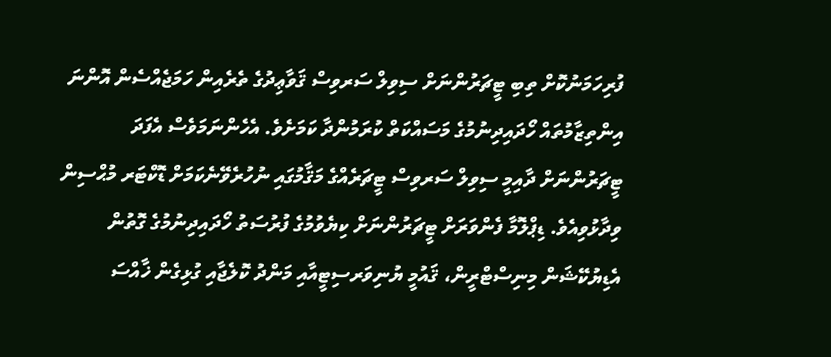ފުރިހަމަނުކޮށް ތިބި ޓީޗަރުންނަށް ސިވިލް ސަރވިސް ޤަވާޢިދުގެ ތެރެއިން ހަމަޖެއްސެން އޮންނަ އިންތިޒާމުތައް ހޯދައިދިނުމުގެ މަސައްކަތް ކުރަމުންދާ ކަމަށެވެ. އެހެންނަމަވެސް އެފަދަ ޓީޗަރުންނަށް ދާއިމީ ސިވިލް ސަރވިސް ޓީޗަރެއްގެ މަޤާމުގައި ނުހުރެވޭނެކަމަށް ޑޮކްޓަރ މުޙްސިން ވިދާޅުވިއެވެ. ޑިޕްލޮމާ ފެންވަރަށް ޓީޗަރުންނަށް ކިޔެވުމުގެ ފުރުސަތު ހޯދައިދިނުމުގެ ގޮތުން އެޑިޔުކޭޝަން މިނިސްޓްރީން، ޤައުމީ ޔުނިވަރސިޓީއާއި މަންދު ކޮލެޖާއި ގުޅިގެން ޚާއްސަ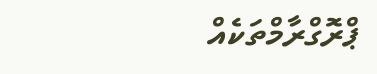ޕްރޮގްރާމްތަކެއް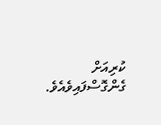ކުރިއަށް ގެންގޮސްފައިވެއެވެ.